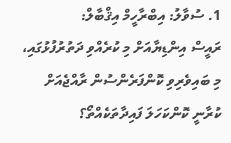1. ސުވާލު: އިބްރާހީމް އިޤްބާލް:
ރައީސް އިންޑިޔާއަށް މި ކުރެއްވި ދަތުރުފުޅުގައި، މި ބައިވެރިވި ކޮންފަރެންސުން ރާއްޖެއަށް ކުރާނީ ކޮންކަހަލަ ފައިދާތަކެއްތޯ؟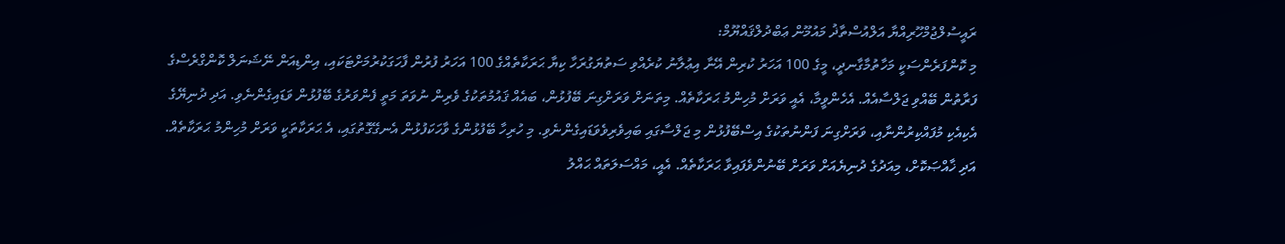ރައީސުލްޖުމްހޫރިއްޔާ އަލްއުސްތާޛު މައުމޫން ޢަބްދުލްޤައްޔޫމް:
މި ކޮންފަރެންސަކީ މަހާތުމާގާނދީ، މީގެ 100 އަހަރު ކުރިން އޭނާ އިޢުލާނު ކުރެއްވި ސަތުޔަގުރަހާ ކިޔާ ޙަރަކާތެއްގެ 100 އަހަރު ފުރުން ފާހަގަކުރުމަށްޓަކައި، އިންޑިއަން ނޭޝަނަލް ކޮންގްރެސްގެ ފަރާތުން ބޭއްވި ޖަލްސާއެއް. އެހެންވީމާ، އެއީ ވަރަށް މުހިންމު ޙަރަކާތެއް. މިތަނަށް ވަރަށްގިނަ ބޭފުޅުން، ބައެއް ޤައުމުތަކުގެ ވެރިން ނުވަތަ މަތީ ފެންވަރުގެ ބޭފުޅުން ވަޑައިގެންނެވި. އަދި ދުނިޔޭގެ އެކިއެކި މުފައްކިރުންނާއި، ވަރަށްގިނަ ފަންނުތަކުގެ އިސްބޭފުޅުން މި ޖަލްސާގައި ބައިވެރިވެވަޑައިގެންނެވި. މި ހުރިހާ ބޭފުޅުންގެ ވާހަކަފުޅުން އެނގޭގޮތުގައި، އެ ޙަރަކާތަކީ ވަރަށް މުހިންމު ޙަރަކާތެއް. އަދި ޚާއްޞަކޮށް، މިއަދުގެ ދުނިޔެއަށް ވަރަށް ބޭނުންވެފައިވާ ޙަރަކާތެއް. އެއީ، މައްސަލަތައް ޙައްލު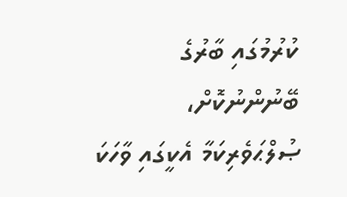ކުރުމުގައި ބާރުގެ ބޭނުންނުކޮށް، ޞުލްޙަވެރިކަމާ އެކީގައި ވާހަކަ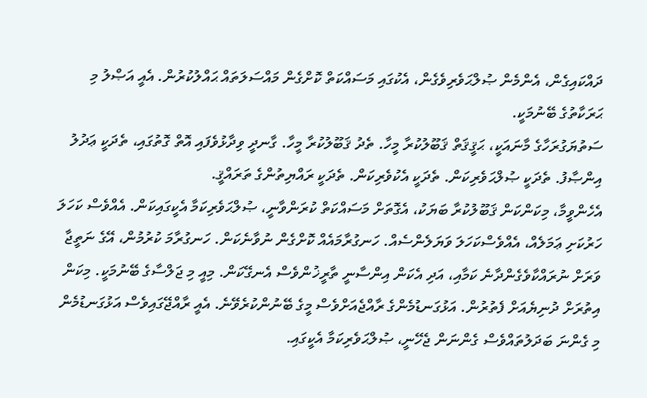ދައްކައިގެން، އެންމެން ޞުލްޙަވެރިވެގެން، އެކުގައި މަސައްކަތް ކޮށްގެން މައްސަލަތައް ޙައްލުކުރުން. އެއީ އަޞްލު މި ޙަރަކާތުގެ ބޭނުމަކީ.
ސަތުޔަގުރަހާގެ މާނައަކީ، ޙަޤީޤަތް ޤަބޫލުކުރާ މީހާ. ތެދު ޤަބޫލުކުރާ މީހާ. ގާނދީ ވިދާޅުވެފައި އޮތް ގޮތުގައި، ތެދަކީ ޢަދުލު އިންޞާފު. ތެދަކީ ޞުލްޙަވެރިކަން. ތެދަކީ އެކުވެރިކަން. ތެދަކީ ރައްޔިތުންގެ ތަރައްޤީ.
އެހެންވީމާ، މިކަންކަން ޤަބޫލުކުރާ ބަޔަކު، އެގޮތަށް މަސައްކަތް ކުރަންވާނީ، ޞުލްޙަވެރިކަމާ އެކީގައިކަން. އެއްވެސް ކަހަލަ ހަރުކަށި ޢަމަލެއް، އެއްވެސްކަހަލަ ވަޔަލެންސެއް. ހަނގުރާމައެއް ކޮށްގެން ނުވާނެކަން. ހަނގުރާމަ ކުރުމުން، އޭގެ ނަތީޖާ ވަރަށް ނުރައްކާވެގެންދާނެ ކަމާއި، އަދި އެކަން އިންސާނީ ތާރީޚުންވެސް އެނގޭކަން. މިއީ މި ޖަލްސާގެ ބޭނުމަކީ. މިކަން އިތުރަށް ދުނިޔެއަށް ފެތުރުން. އަޅުގަނޑުމެންގެ ރާއްޖެއަށްވެސް މީގެ ބޭނުންކުރެވޭނެ. އެއީ ރާއްޖޭގައިވެސް އަޅުގަނޑުމެން މި ގެންނަ ބަދަލުތައްވެސް ގެންނަން ޖެހޭނީ، ޞުލްޙަވެރިކަމާ އެކީގައި.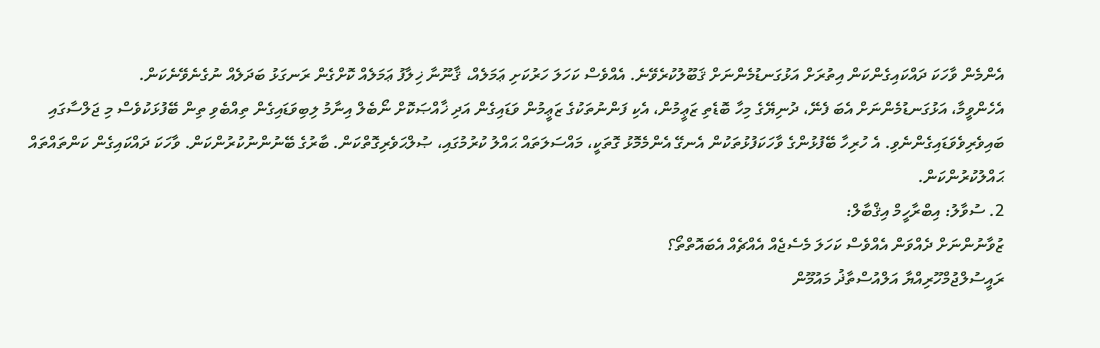އެންމެން ވާހަކަ ދައްކައިގެންކަން އިތުރަށް އަޅުގަނޑުމެންނަށް ޤަބޫލުކުރެވޭނެ. އެއްވެސް ކަހަލަ ހަރުކަށި ޢަމަލެއް، ޤާނޫނާ ޚިލާފު ޢަމަލެއް ކޮށްގެން ރަނގަޅު ބަދަލެއް ނުގެނެވޭނެކަން.
އެހެންވީމާ، އަޅުގަނޑުމެންނަށް އެބަ ފެނޭ، ދުނިޔޭގެ މިހާ ބޮޑެތި ޒަޢީމުން، އެކި ފަންނުތަކުގެ ޒަޢީމުން ވަޑައިގެން އަދި ޚާއްޞަކޮށް ނޯބެލް އިނާމު ލިބިވަޑައިގެން ތިއްބެވި ތިން ބޭފުޅަކުވެސް މި ޖަލްސާގައި ބައިވެރިވެވަޑައިގެންނެވި. އެ ހުރިހާ ބޭފުޅުންގެ ވާހަކަފުޅުތަކުން އެނގޭ އެންމެމޮޅު ގޮތަކީ، މައްސަލަތައް ޙައްލު ކުރުމުގައި، ޞުލްޙަވެރިގޮތްކަން. ބާރުގެ ބޭނުންނުކުރުންކަން. ވާހަކަ ދައްކައިގެން ކަންތައްތައް ޙައްލުކުރުންކަން.
2. ސުވާލު: އިބްރާހީމް އިޤްބާލް:
ޒުވާނުންނަށް ދެއްވަން އެއްވެސް ކަހަލަ މެސެޖެއް އެއްޗެއް އެބައޮތްތޯ؟
ރައީސުލްޖުމްހޫރިއްޔާ އަލްއުސްތާޛު މައުމޫން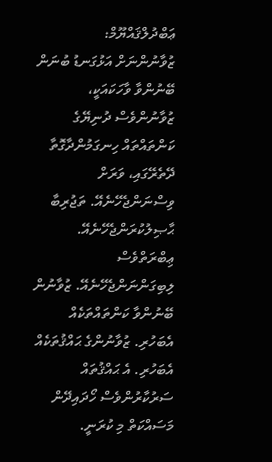ޢަބްދުލްޤައްޔޫމް:
ޒުވާނުންނަށް އަޅުގަނޑު ބުނަން ބޭނުންވާ ވާހަކައަކީ، ޒުވާނުންވެސް ދުނިޔޭގެ ކަންތައްތައް ހިނގަމުންދާގޮތާ ދޭތެރޭގައި، ވަރަށް ވިސްނަންޖެހޭނެއޭ. ތަޖުރިބާ ޙާޞިލުކުރަންޖެހޭނެއޭ. ޢިބްރަތްވެސް ލިބިގަންނަންޖެހޭނެއޭ. ޒުވާނުން ބޭނުންވާ ކަންތައްތަކެއް އެބަހުރި. ޒުވާނުންގެ ޙައްޤުތަކެއް އެބަހުރި. އެ ޙައްޤުތައް ސަރުކާރުންވެސް ހޯދައިދޭން މަސައްކަތް މި ކުރަނީ.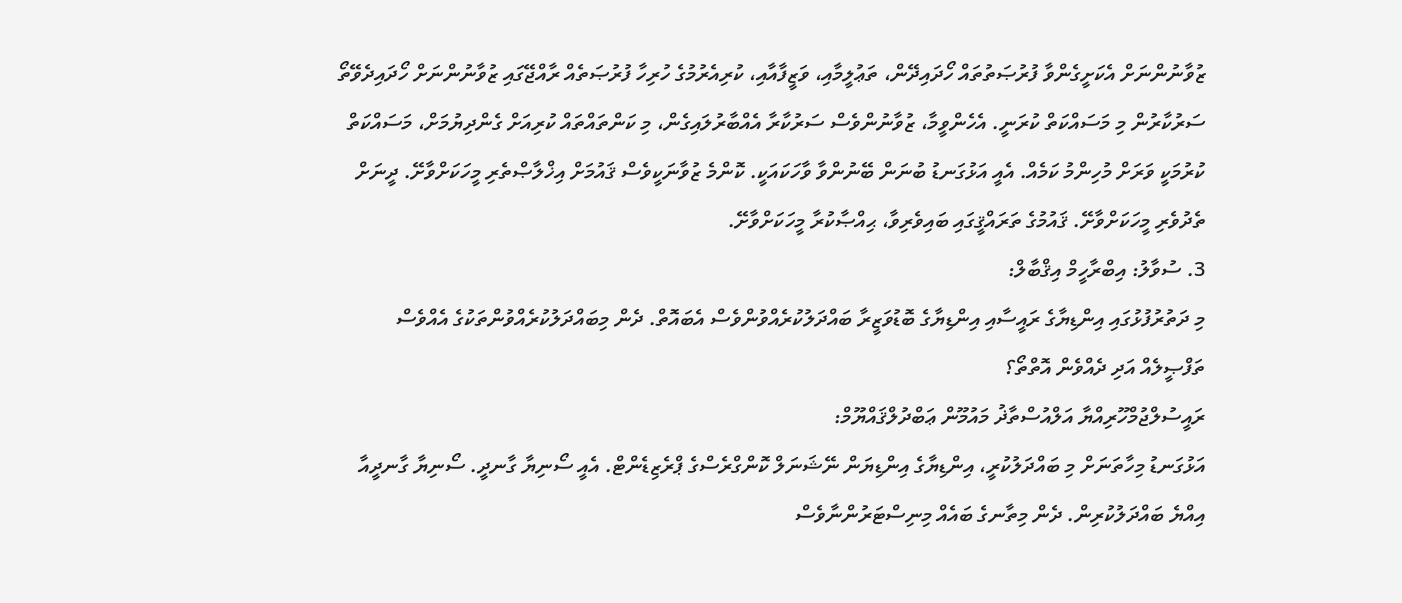ޒުވާނުންނަށް އެކަށީގެންވާ ފުރުޞަތުތައް ހޯދައިދޭން، ތަޢުލީމާއި، ވަޒީފާއާއި، ކުރިއެރުމުގެ ހުރިހާ ފުރުޞަތެއް ރާއްޖޭގައި ޒުވާނުންނަށް ހޯދައިދެވޭތޯ ސަރުކާރުން މި މަސައްކަތް ކުރަނީ. އެހެންވީމާ، ޒުވާނުންވެސް ސަރުކާރާ އެއްބާރުލައިގެން، މި ކަންތައްތައް ކުރިއަށް ގެންދިޔުމަށް، މަސައްކަތް ކުރުމަކީ ވަރަށް މުހިންމު ކަމެއް. އެއީ އަޅުގަނޑު ބުނަން ބޭނުންވާ ވާހަކައަކީ. ކޮންމެ ޒުވާނަކީވެސް ޤައުމަށް އިޚްލާޞްތެރި މީހަކަށްވާށޭ. ދީނަށް ތެދުވެރި މީހަކަށްވާށޭ. ޤައުމުގެ ތަރައްޤީގައި ބައިވެރިވާ، ޙިއްޞާކުރާ މީހަކަށްވާށޭ.
3. ސުވާލު: އިބްރާހީމް އިޤްބާލް:
މި ދަތުރުފުޅުގައި އިންޑިޔާގެ ރައީސާއި އިންޑިޔާގެ ބޮޑުވަޒީރާ ބައްދަލުކުރެއްވުންވެސް އެބައޮތް. ދެން މިބައްދަލުކުރެއްވުންތަކުގެ އެއްވެސް ތަފްޞީލެއް އަދި ދެއްވެން އޮތްތޯ؟
ރައީސުލްޖުމްހޫރިއްޔާ އަލްއުސްތާޛު މައުމޫން ޢަބްދުލްޤައްޔޫމް:
އަޅުގަނޑު މިހާތަނަށް މި ބައްދަލުކުރީ، އިންޑިޔާގެ އިންޑިޔަން ނޭޝަނަލް ކޮންގްރެސްގެ ޕްރެޒިޑެންޓް. އެއީ ސޯނިޔާ ގާނދީ. ސޯނިޔާ ގާނދީއާ އިއްޔެ ބައްދަލުކުރިން. ދެން މިތާނގެ ބައެއް މިނިސްޓަރުންނާވެސް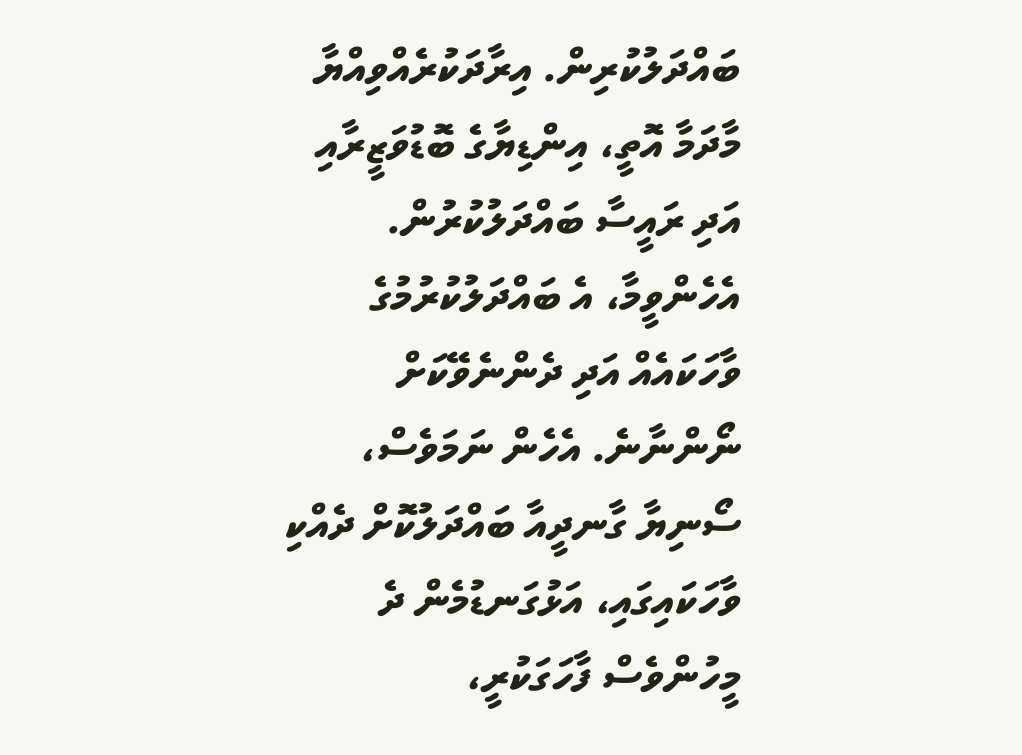ބައްދަލުކުރިން. އިރާދަކުރެއްވިއްޔާ މާދަމާ އޮތީ، އިންޑިޔާގެ ބޮޑުވަޒީރާއި އަދި ރައީސާ ބައްދަލުކުރުން. އެހެންވީމާ، އެ ބައްދަލުކުރުމުގެ ވާހަކައެއް އަދި ދެންނެވޭކަށް ނޯންނާނެ. އެހެން ނަމަވެސް، ސޯނިޔާ ގާނދީއާ ބައްދަލުކޮށް ދެއްކި ވާހަކައިގައި، އަޅުގަނޑުމެން ދެ މީހުންވެސް ފާހަގަކުރީ،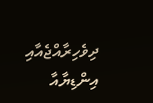ދިވެހިރާއްޖެއާއި އިންޑިޔާއާ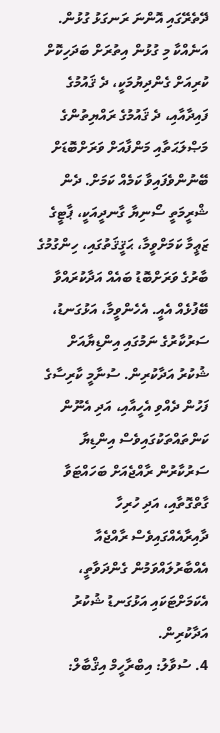ދޭތެރޭގައި އޮންނަ ރަނގަޅު ގުޅުން. އަނެއްކާ މި ގުޅުން އިތުރަށް ބަދަހިކޮށް ކުރިއަށް ގެންދިޔުމަކީ، ދެ ޤައުމުގެ ފައިދާއާއި، ދެ ޤައުމުގެ ރައްޔިތުންގެ މަޞްލަޙަތާއި މަންފާއަށް ވަރަށްބޮޑަށް ބޭނުންވެފައިވާ ކަމެއް ކަމަށް. ދެން ޝްރީމަތީ ސޯނިޔާ ގާނދީއަކީ، ޕާޓީގެ ޒަޢީމާ ކަމަށްވީމާ، ޙަޤީޤަތުގައި، ހިންގުމުގެ ބާރުގެ ވަރަށްބޮޑު ބައެއް އަދާކުރައްވާ ބޭފުޅެއް އެއީ. އެހެންވީމާ، އަޅުގަނޑު، ސަރުކާރުގެ ނަމުގައި އިންޑިޔާއަށް ޝުކުރު އަދާކުރިން. ސުނާމީ ކާރިސާގެ ފަހުން ދެއްވި އެހީއާއި، އަދި އެނޫން ކަންތައްތަކުގައިވެސް އިންޑިޔާ ސަރުކާރުން ރާއްޖެއަށް ބަހައްޓަވާ ގާތްގޮތާއި، އަދި ހުރިހާ ދާއިރާއެއްގައިވެސް ރާއްޖެއާ އެއްބާރުލައްވަމުން ގެންދަވާތީ، އެކަމަށްޓަކައި އަޅުގަނޑު ޝުކުރު އަދާކުރިން.
4. ސުވާލު: އިބްރާހީމް އިޤްބާލް: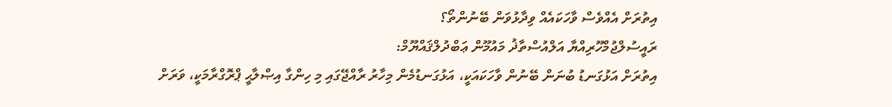އިތުރަށް އެއްވެސް ވާހަކައެއް ވިދާޅުވަން ބޭނުންތޯ؟
ރައީސުލްޖުމްހޫރިއްޔާ އަލްއުސްތާޛު މައުމޫން ޢަބްދުލްޤައްޔޫމް:
އިތުރަށް އަޅުގަނޑު ބުނަން ބޭނުން ވާހަކައަކީ، އަޅުގަނޑުމެން މިހާރު ރާއްޖޭގައި މި ހިންގާ އިޞްލާޙީ ޕްރޮގްރާމަކީ، ވަރަށް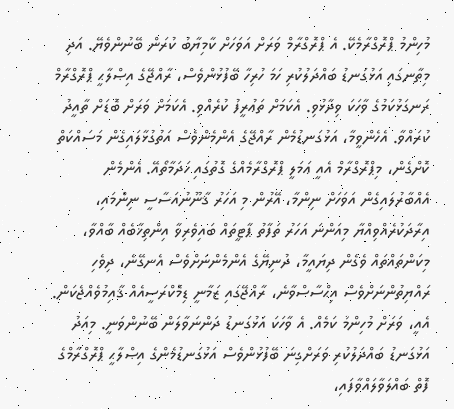މުހިންމު ޕްރޮގްރާމެކޭ. އެ ޕްރޮގްރާމް ވަރަށް އަވަހަށް ކާމިޔާބު ކުރަން ބޭނުންވެޔޭ. އަދި މިތާނގައި އަޅުގަނޑު ބައްދަލުކުރި ހަމަ ހުރިހާ ބޭފުޅުންވެސް، ރާއްޖޭގެ އިޞްލާޙީ ޕްރޮގްރާމް ރަނގަޅުކަމުގެ ވާހަކަ ވިދާޅުވި. އެކަމަށް ތަޢުރީފު ކުރެއްވި. އެކަމަށް ވަރަށް ބޮޑަށް ތާއީދު ކުރައްވާ. އެހެންވީމާ، އަޅުގަނޑުމެން ރާއްޖޭގެ އެންމެންވެސް އަތުގުޅާލައިގެން މަސައްކަތް ކޮށްގެން، މިޕްރޮގްރާމް އެއީ ޢަމަލީ ޕްރޮގްރާމެއްގެ ގޮތުގައި ހަދަމާތޯއޭ. އެންމެން އެއްބާރުލައިގެން އަވަހަށް ނިންމާ، އޭރުން މި އަހަރު ޤާނޫނުއަސާސީ ނިންމައި، އިރާދަކުރެއްވިއްޔާ މިއަންނަ އަހަރު ތަފާތު ޕާޓީތައް ބައިވެރިވާ އިންތިޚާބެއް ބާއްވާ، މިކަންތައްތައް ވެގެން ދިޔައީމާ، ދުނިޔޭގެ އެންމެންނަށްވެސް އެނގޭނެ، ދިވެހި ރައްޔިތުންނަށްވެސް އިޙްސާސްވާނެ، ރާއްޖޭގައި ޒަމާނީ ޑިމޮކްރަސީއެއް ޤާއިމުވެއްޖެކަން. އެއީ، ވަރަށް މުހިންމު ކަމެއް. އެ ވާހަކަ އަޅުގަނޑު ދަންނަވާލަން ބޭނުންވަނީ. މިއަދު އަޅުގަނޑު ބައްދަލުކުރި ވަރަށްގިނަ ބޭފުޅުންވެސް އަޅުގަނޑުމެންގެ އިޞްލާޙީ ޕްރޮގްރާމްގެ ފޮތް ބައްލަވާލައްވާފައި،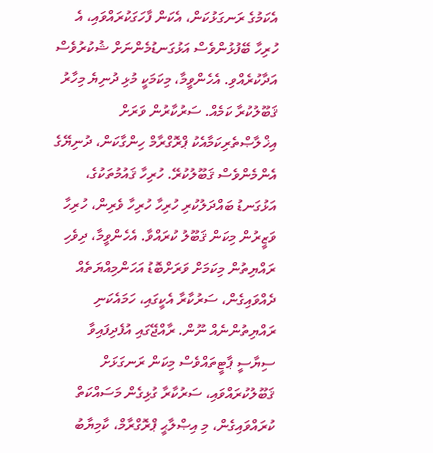އެކަމުގެ ރަނގަޅުކަން، އެކަން ފާހަގަކުރައްވައި، އެ ހުރިހާ ބޭފުޅުންވެސް އަޅުގަނޑުމެންނަށް ޝުކުރުވެސް އަދާކުރެއްވި. އެހެންވީމާ، މިކަމަކީ މުޅި ދުނިޔެ މިހާރު ޤަބޫލުކުރާ ކަމެއް. ސަރުކާރުން ވަރަށް އިޚްލާޞްތެރިކަމާއެކު ޕްރޮގްރާމް ހިންގާކަން، ދުނިޔޭގެ އެންމެންވެސް ޤަބޫލުކުރޭ. ހުރިހާ ޤައުމުތަކުގެ، އަޅުގަނޑު ބައްދަލުކުރި ހުރިހާ ހުރިހާ ވެރިން، ހުރިހާ ވަޒީރުން މިކަން ޤަބޫލު ކުރައްވާ. އެހެންވީމާ، ދިވެހި ރައްޔިތުން މިކަމަށް ވަރަށްބޮޑު އަހަންމިއްޔަތެއް ދެއްވައިގެން، ސަރުކާރާ އެކީގައި، ހަމައެކަނި ރައްޔިތުންނެއް ނޫން. ރާއްޖޭގައި އުފެދިފައިވާ ސިޔާސީ ޕާޓީތައްވެސް މިކަން ރަނގަޅަށް ޤަބޫލުކުރައްވައި، ސަރުކާރާ ގުޅިގެން މަސައްކަތް ކުރައްވައިގެން، މި އިޞްލާޙީ ޕްރޮގްރާމް، ކާމިޔާބު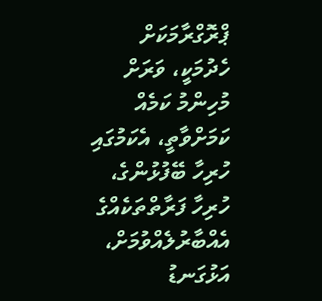ޕްރޮގްރާމަކަށް ހެދުމަކީ، ވަރަށް މުހިންމު ކަމެއް ކަމަށްވާތީ، އެކަމުގައި ހުރިހާ ބޭފުޅުންގެ، ހުރިހާ ފަރާތްތަކެއްގެ އެއްބާރުލެއްވުމަށް، އަޅުގަނޑު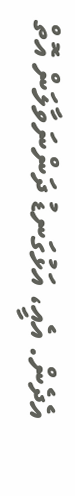އެދެން. އެއީ، އަޅުގަނޑު ދަންނަވާލަން އޮތް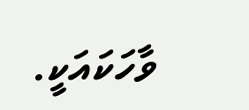ވާހަކައަކީ.